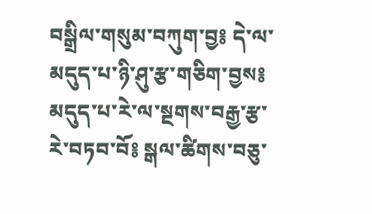བསྒྲིལ་གསུམ་བཀུག་བྱ༔ དེ་ལ་མདུད་པ་ཉི་ཤུ་རྩ་གཅིག་བྱས༔ མདུད་པ་རེ་ལ་སྔགས་བརྒྱ་རྩ་རེ་བཏབ་བོ༔ སྒལ་ཚིགས་བཅུ་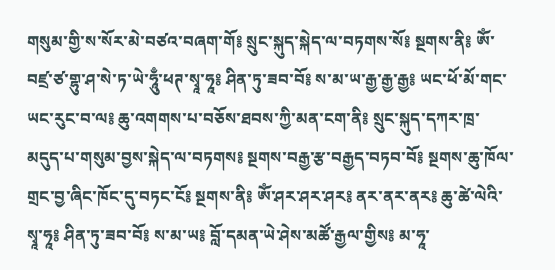གསུམ་གྱི་ས་སོར་མེ་བཙའ་བཞག་གོ༔ སྲུང་སྐུད་སྐེད་ལ་བཏགས་སོ༔ སྔགས་ནི༔ ཨོཾ་བཛྲ་ཙ་གྷུ་ཤ་སེ་ཏ་ཡེ་ཧཱུྃ་ཕཊ་སྭཱ་ཧཱ༔ ཤིན་ཏུ་ཟབ་བོ༔ ས་མ་ཡ་རྒྱ་རྒྱ་རྒྱ༔ ཡང་ཕོ་མོ་གང་ཡང་རུང་བ་ལ༔ ཆུ་འགགས་པ་བཅོས་ཐབས་ཀྱི་མན་ངག་ནི༔ སྲུང་སྐུད་དཀར་ཁྲ་མདུད་པ་གསུམ་བྱས་སྐེད་ལ་བཏགས༔ སྔགས་བརྒྱ་རྩ་བརྒྱད་བཏབ་བོ༔ སྔགས་ཆུ་ཁོལ་གྲང་བྱ་ཞིང་ཁོང་དུ་བཏང་ངོ༔ སྔགས་ནི༔ ཨོཾ་ཤར་ཤར་ཤར༔ ནར་ནར་ནར༔ ཆུ་ཚེ་ལེའི་སྭཱ་ཧཱ༔ ཤིན་ཏུ་ཟབ་བོ༔ ས་མ་ཡ༔ བློ་དམན་ཡེ་ཤེས་མཚོ་རྒྱལ་གྱིས༔ མ་ཧཱ་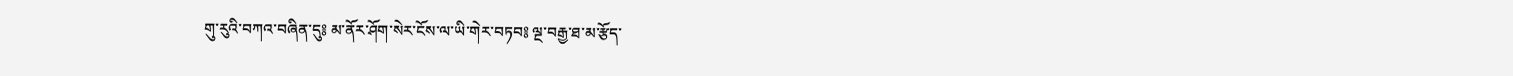གུ་རུའི་བཀའ་བཞིན་དུ༔ མ་ནོར་ཤོག་སེར་ངོས་ལ་ཡི་གེར་བཏབ༔ ལྔ་བརྒྱ་ཐ་མ་རྩོད་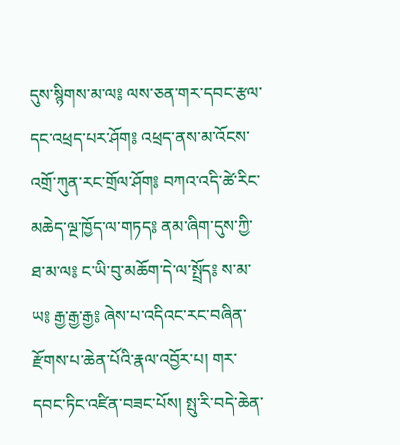དུས་སྙིགས་མ་ལ༔ ལས་ཅན་གར་དབང་རྩལ་དང་འཕྲད་པར་ཤོག༔ འཕྲད་ནས་མ་འོངས་འགྲོ་ཀུན་རང་གྲོལ་ཤོག༔ བཀའ་འདི་ཚེ་རིང་མཆེད་ལྔ་ཁྱོད་ལ་གཏད༔ ནམ་ཞིག་དུས་ཀྱི་ཐ་མ་ལ༔ ང་ཡི་བུ་མཆོག་དེ་ལ་སྤྲོད༔ ས་མ་ཡ༔ རྒྱ་རྒྱ་རྒྱ༔ ཞེས་པ་འདིའང་རང་བཞིན་རྫོགས་པ་ཆེན་པོའི་རྣལ་འབྱོར་པ། གར་དབང་ཏིང་འཛིན་བཟང་པོས། སྤུ་རི་བདེ་ཆེན་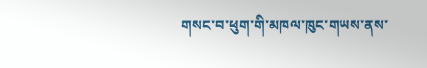གསང་བ་ཕུག་གི་མཁལ་ཁུང་གཡས་ནས་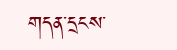གདན་དྲངས་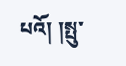པའོ། །སྤུ་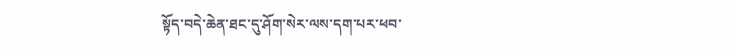སྟོད་བདེ་ཆེན་ཐང་དུ་ཤོག་སེར་ལས་དག་པར་ཕབ་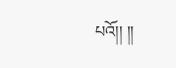པའོ།། །།